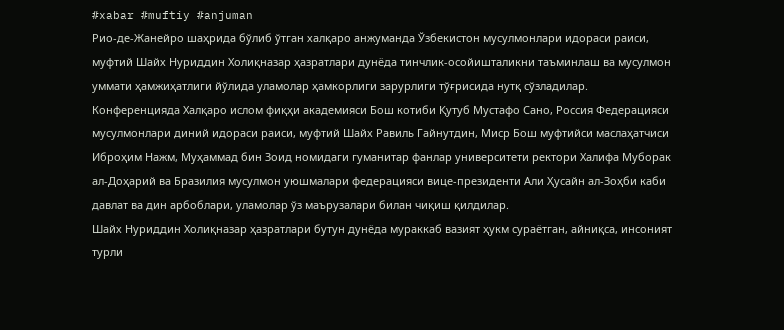#xabar #muftiy #anjuman
Рио-де-Жанейро шаҳрида бўлиб ўтган халқаро анжуманда Ўзбекистон мусулмонлари идораси раиси, муфтий Шайх Нуриддин Холиқназар ҳазратлари дунёда тинчлик-осойишталикни таъминлаш ва мусулмон уммати ҳамжиҳатлиги йўлида уламолар ҳамкорлиги зарурлиги тўғрисида нутқ сўзладилар.
Конференцияда Халқаро ислом фиқҳи академияси Бош котиби Қутуб Мустафо Сано, Россия Федерацияси мусулмонлари диний идораси раиси, муфтий Шайх Равиль Гайнутдин, Миср Бош муфтийси маслаҳатчиси Иброҳим Нажм, Муҳаммад бин Зоид номидаги гуманитар фанлар университети ректори Халифа Муборак ал-Доҳарий ва Бразилия мусулмон уюшмалари федерацияси вице-президенти Али Ҳусайн ал-Зоҳби каби давлат ва дин арбоблари, уламолар ўз маърузалари билан чиқиш қилдилар.
Шайх Нуриддин Холиқназар ҳазратлари бутун дунёда мураккаб вазият ҳукм сураётган, айниқса, инсоният турли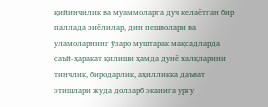қийинчилик ва муаммоларга дуч келаётган бир паллада зиёлилар, дин пешволари ва уламоларнинг ўзаро муштарак мақсадларда саъй-ҳаракат қилиши ҳамда дунё халқларини тинчлик, биродарлик, аҳилликка даъват этишлари жуда долзарб эканига урғу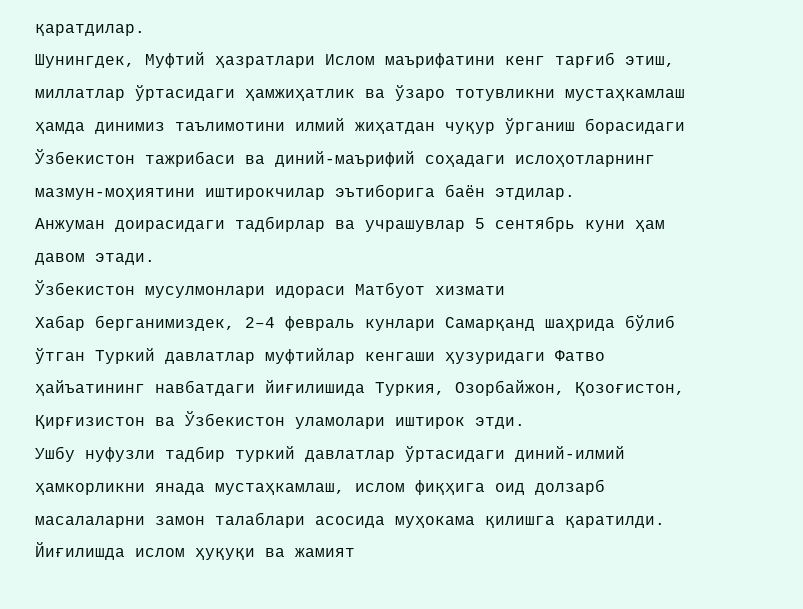қаратдилар.
Шунингдек, Муфтий ҳазратлари Ислом маърифатини кенг тарғиб этиш, миллатлар ўртасидаги ҳамжиҳатлик ва ўзаро тотувликни мустаҳкамлаш ҳамда динимиз таълимотини илмий жиҳатдан чуқур ўрганиш борасидаги Ўзбекистон тажрибаси ва диний-маърифий соҳадаги ислоҳотларнинг мазмун-моҳиятини иштирокчилар эътиборига баён этдилар.
Анжуман доирасидаги тадбирлар ва учрашувлар 5 сентябрь куни ҳам давом этади.
Ўзбекистон мусулмонлари идораси Матбуот хизмати
Хабар берганимиздек, 2–4 февраль кунлари Самарқанд шаҳрида бўлиб ўтган Туркий давлатлар муфтийлар кенгаши ҳузуридаги Фатво ҳайъатининг навбатдаги йиғилишида Туркия, Озорбайжон, Қозоғистон, Қирғизистон ва Ўзбекистон уламолари иштирок этди.
Ушбу нуфузли тадбир туркий давлатлар ўртасидаги диний-илмий ҳамкорликни янада мустаҳкамлаш, ислом фиқҳига оид долзарб масалаларни замон талаблари асосида муҳокама қилишга қаратилди.
Йиғилишда ислом ҳуқуқи ва жамият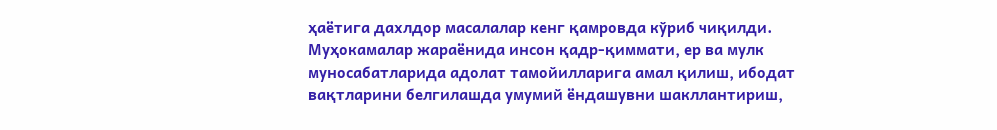ҳаётига дахлдор масалалар кенг қамровда кўриб чиқилди. Муҳокамалар жараёнида инсон қадр-қиммати, ер ва мулк муносабатларида адолат тамойилларига амал қилиш, ибодат вақтларини белгилашда умумий ёндашувни шакллантириш,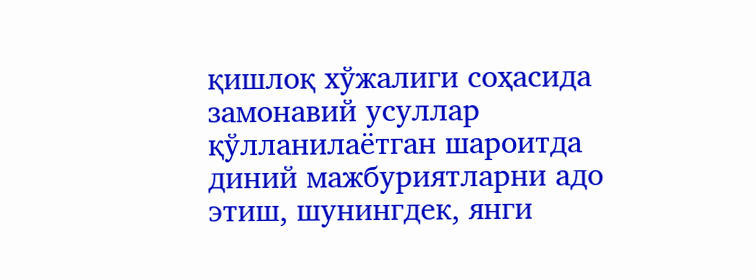қишлоқ хўжалиги соҳасида замонавий усуллар қўлланилаётган шароитда диний мажбуриятларни адо этиш, шунингдек, янги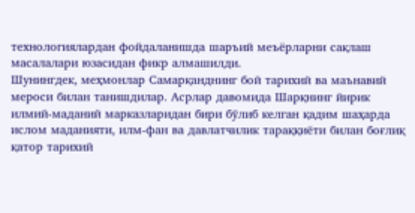технологиялардан фойдаланишда шаръий меъёрларни сақлаш масалалари юзасидан фикр алмашилди.
Шунингдек, меҳмонлар Самарқанднинг бой тарихий ва маънавий мероси билан танишдилар. Асрлар давомида Шарқнинг йирик илмий-маданий марказларидан бири бўлиб келган қадим шаҳарда ислом маданияти, илм-фан ва давлатчилик тараққиёти билан боғлиқ қатор тарихий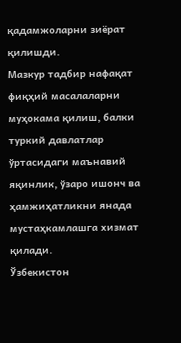қадамжоларни зиёрат қилишди.
Мазкур тадбир нафақат фиқҳий масалаларни муҳокама қилиш, балки туркий давлатлар ўртасидаги маънавий яқинлик, ўзаро ишонч ва ҳамжиҳатликни янада мустаҳкамлашга хизмат қилади.
Ўзбекистон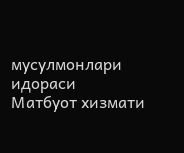мусулмонлари идораси
Матбуот хизмати